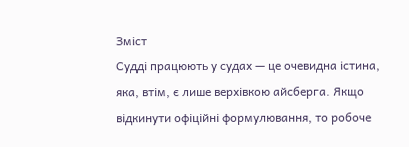Зміст
Судді працюють у судах — це очевидна істина, яка, втім, є лише верхівкою айсберга. Якщо відкинути офіційні формулювання, то робоче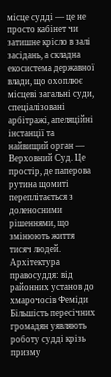місце судді — це не просто кабінет чи затишне крісло в залі засідань, а складна екосистема державної влади, що охоплює місцеві загальні суди, спеціалізовані арбітражі, апеляційні інстанції та найвищий орган — Верховний Суд. Це простір, де паперова рутина щомиті переплітається з доленосними рішеннями, що змінюють життя тисяч людей.
Архітектура правосуддя: від районних установ до хмарочосів Феміди
Більшість пересічних громадян уявляють роботу судді крізь призму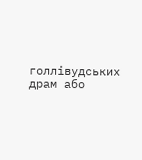голлівудських драм або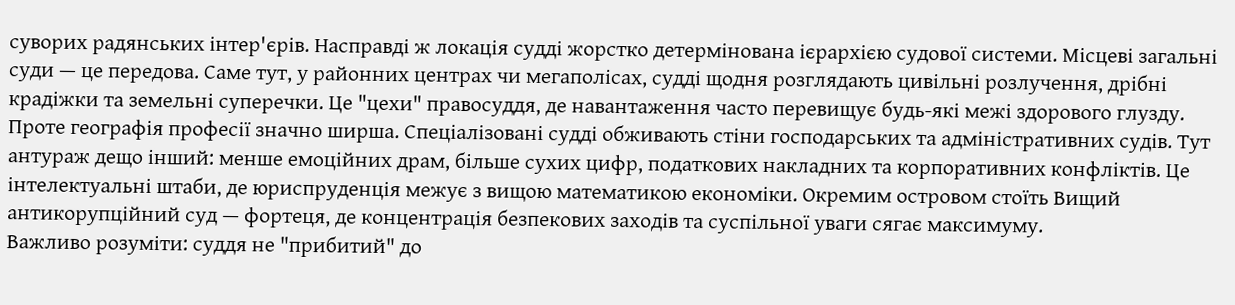суворих радянських інтер'єрів. Насправді ж локація судді жорстко детермінована ієрархією судової системи. Місцеві загальні суди — це передова. Саме тут, у районних центрах чи мегаполісах, судді щодня розглядають цивільні розлучення, дрібні крадіжки та земельні суперечки. Це "цехи" правосуддя, де навантаження часто перевищує будь-які межі здорового глузду.
Проте географія професії значно ширша. Спеціалізовані судді обживають стіни господарських та адміністративних судів. Тут антураж дещо інший: менше емоційних драм, більше сухих цифр, податкових накладних та корпоративних конфліктів. Це інтелектуальні штаби, де юриспруденція межує з вищою математикою економіки. Окремим островом стоїть Вищий антикорупційний суд — фортеця, де концентрація безпекових заходів та суспільної уваги сягає максимуму.
Важливо розуміти: суддя не "прибитий" до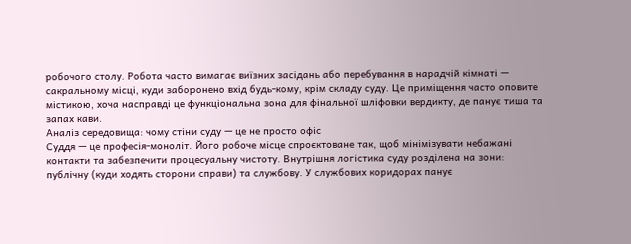робочого столу. Робота часто вимагає виїзних засідань або перебування в нарадчій кімнаті — сакральному місці, куди заборонено вхід будь-кому, крім складу суду. Це приміщення часто оповите містикою, хоча насправді це функціональна зона для фінальної шліфовки вердикту, де панує тиша та запах кави.
Аналіз середовища: чому стіни суду — це не просто офіс
Суддя — це професія-моноліт. Його робоче місце спроєктоване так, щоб мінімізувати небажані контакти та забезпечити процесуальну чистоту. Внутрішня логістика суду розділена на зони: публічну (куди ходять сторони справи) та службову. У службових коридорах панує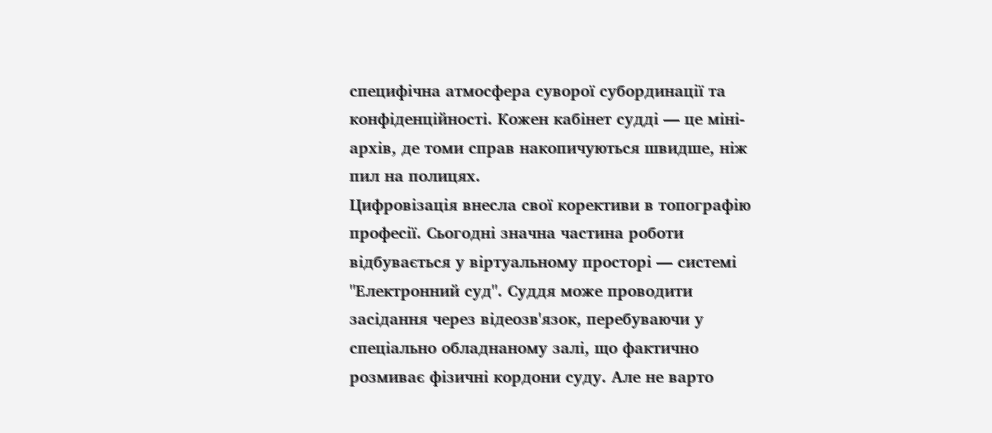специфічна атмосфера суворої субординації та конфіденційності. Кожен кабінет судді — це міні-архів, де томи справ накопичуються швидше, ніж пил на полицях.
Цифровізація внесла свої корективи в топографію професії. Сьогодні значна частина роботи відбувається у віртуальному просторі — системі "Електронний суд". Суддя може проводити засідання через відеозв'язок, перебуваючи у спеціально обладнаному залі, що фактично розмиває фізичні кордони суду. Але не варто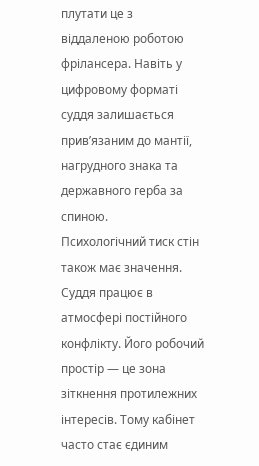плутати це з віддаленою роботою фрілансера. Навіть у цифровому форматі суддя залишається прив’язаним до мантії, нагрудного знака та державного герба за спиною.
Психологічний тиск стін також має значення. Суддя працює в атмосфері постійного конфлікту. Його робочий простір — це зона зіткнення протилежних інтересів. Тому кабінет часто стає єдиним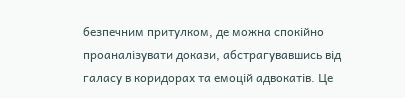безпечним притулком, де можна спокійно проаналізувати докази, абстрагувавшись від галасу в коридорах та емоцій адвокатів. Це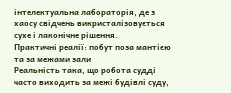інтелектуальна лабораторія, де з хаосу свідчень викристалізовується сухе і лаконічне рішення.
Практичні реалії: побут поза мантією та за межами зали
Реальність така, що робота судді часто виходить за межі будівлі суду,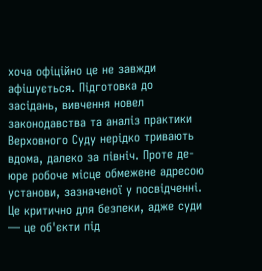хоча офіційно це не завжди афішується. Підготовка до засідань, вивчення новел законодавства та аналіз практики Верховного Суду нерідко тривають вдома, далеко за північ. Проте де-юре робоче місце обмежене адресою установи, зазначеної у посвідченні. Це критично для безпеки, адже суди — це об'єкти під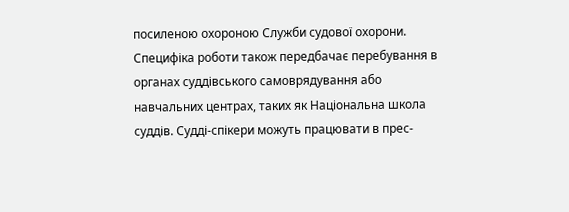посиленою охороною Служби судової охорони.
Специфіка роботи також передбачає перебування в органах суддівського самоврядування або навчальних центрах, таких як Національна школа суддів. Судді-спікери можуть працювати в прес-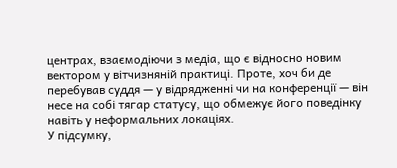центрах, взаємодіючи з медіа, що є відносно новим вектором у вітчизняній практиці. Проте, хоч би де перебував суддя — у відрядженні чи на конференції — він несе на собі тягар статусу, що обмежує його поведінку навіть у неформальних локаціях.
У підсумку,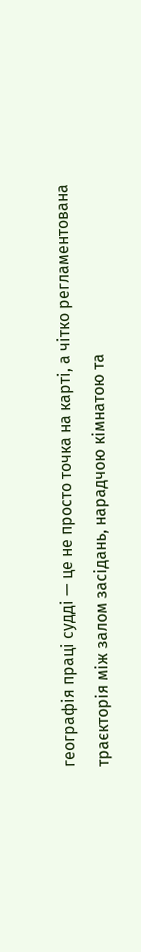географія праці судді — це не просто точка на карті, а чітко регламентована траєкторія між залом засідань, нарадчою кімнатою та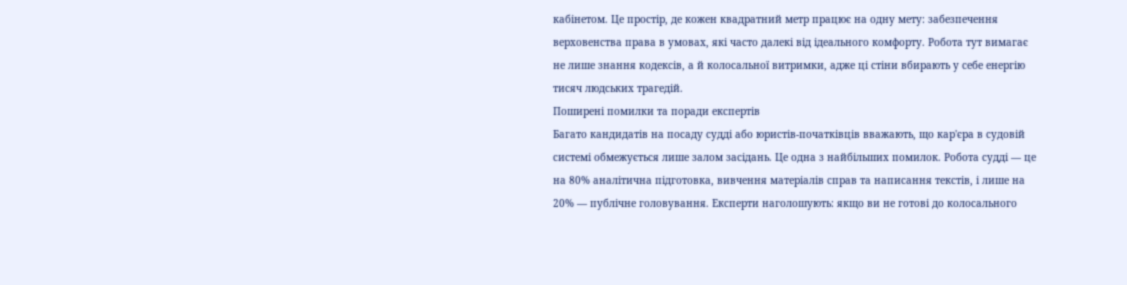кабінетом. Це простір, де кожен квадратний метр працює на одну мету: забезпечення верховенства права в умовах, які часто далекі від ідеального комфорту. Робота тут вимагає не лише знання кодексів, а й колосальної витримки, адже ці стіни вбирають у себе енергію тисяч людських трагедій.
Поширені помилки та поради експертів
Багато кандидатів на посаду судді або юристів-початківців вважають, що кар'єра в судовій системі обмежується лише залом засідань. Це одна з найбільших помилок. Робота судді — це на 80% аналітична підготовка, вивчення матеріалів справ та написання текстів, і лише на 20% — публічне головування. Експерти наголошують: якщо ви не готові до колосального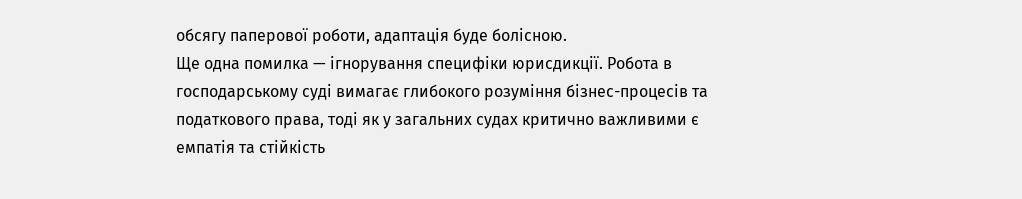обсягу паперової роботи, адаптація буде болісною.
Ще одна помилка — ігнорування специфіки юрисдикції. Робота в господарському суді вимагає глибокого розуміння бізнес-процесів та податкового права, тоді як у загальних судах критично важливими є емпатія та стійкість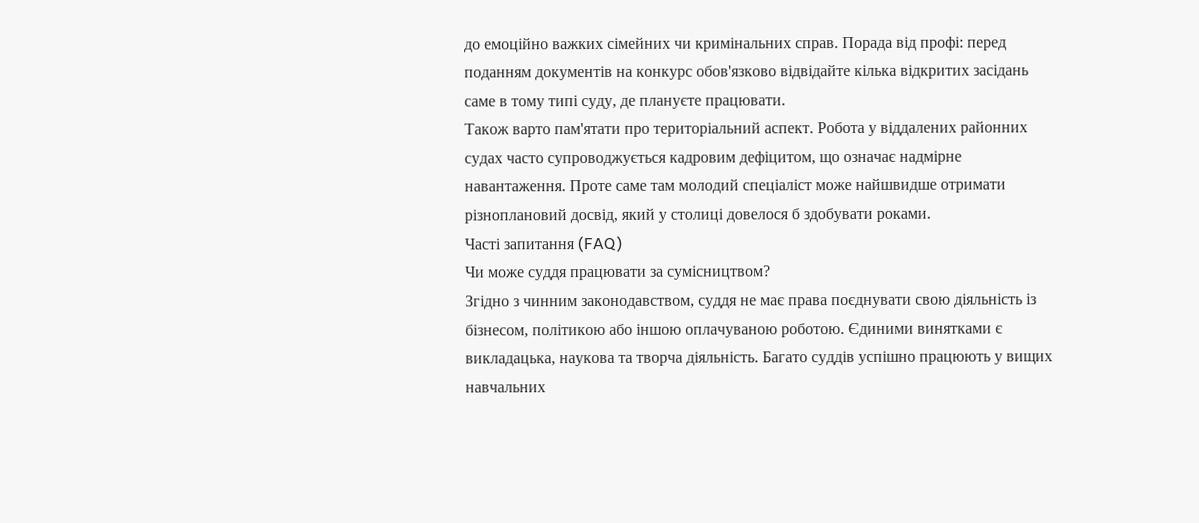до емоційно важких сімейних чи кримінальних справ. Порада від профі: перед поданням документів на конкурс обов'язково відвідайте кілька відкритих засідань саме в тому типі суду, де плануєте працювати.
Також варто пам'ятати про територіальний аспект. Робота у віддалених районних судах часто супроводжується кадровим дефіцитом, що означає надмірне навантаження. Проте саме там молодий спеціаліст може найшвидше отримати різноплановий досвід, який у столиці довелося б здобувати роками.
Часті запитання (FAQ)
Чи може суддя працювати за сумісництвом?
Згідно з чинним законодавством, суддя не має права поєднувати свою діяльність із бізнесом, політикою або іншою оплачуваною роботою. Єдиними винятками є викладацька, наукова та творча діяльність. Багато суддів успішно працюють у вищих навчальних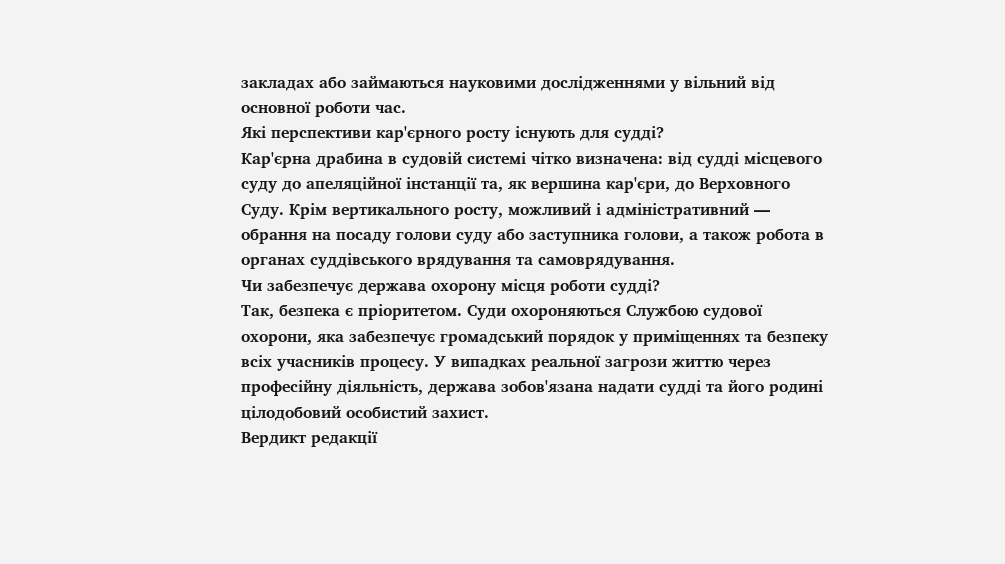закладах або займаються науковими дослідженнями у вільний від основної роботи час.
Які перспективи кар'єрного росту існують для судді?
Кар'єрна драбина в судовій системі чітко визначена: від судді місцевого суду до апеляційної інстанції та, як вершина кар'єри, до Верховного Суду. Крім вертикального росту, можливий і адміністративний — обрання на посаду голови суду або заступника голови, а також робота в органах суддівського врядування та самоврядування.
Чи забезпечує держава охорону місця роботи судді?
Так, безпека є пріоритетом. Суди охороняються Службою судової охорони, яка забезпечує громадський порядок у приміщеннях та безпеку всіх учасників процесу. У випадках реальної загрози життю через професійну діяльність, держава зобов'язана надати судді та його родині цілодобовий особистий захист.
Вердикт редакції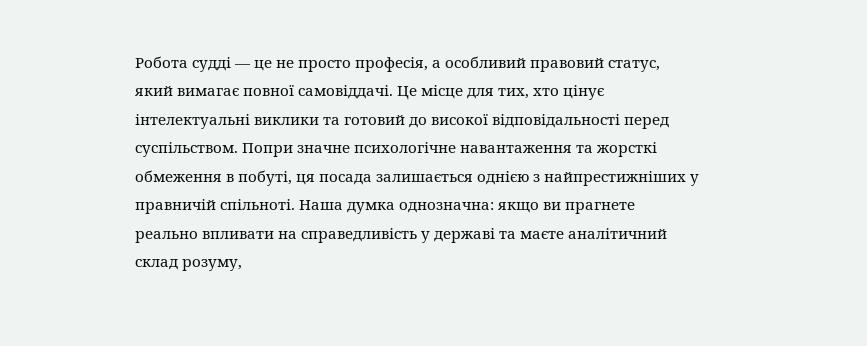Робота судді — це не просто професія, а особливий правовий статус, який вимагає повної самовіддачі. Це місце для тих, хто цінує інтелектуальні виклики та готовий до високої відповідальності перед суспільством. Попри значне психологічне навантаження та жорсткі обмеження в побуті, ця посада залишається однією з найпрестижніших у правничій спільноті. Наша думка однозначна: якщо ви прагнете реально впливати на справедливість у державі та маєте аналітичний склад розуму,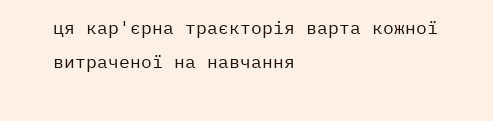ця кар'єрна траєкторія варта кожної витраченої на навчання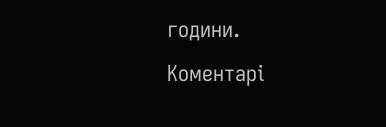години.
Коментарі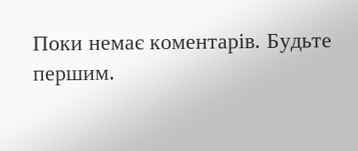Поки немає коментарів. Будьте першим.